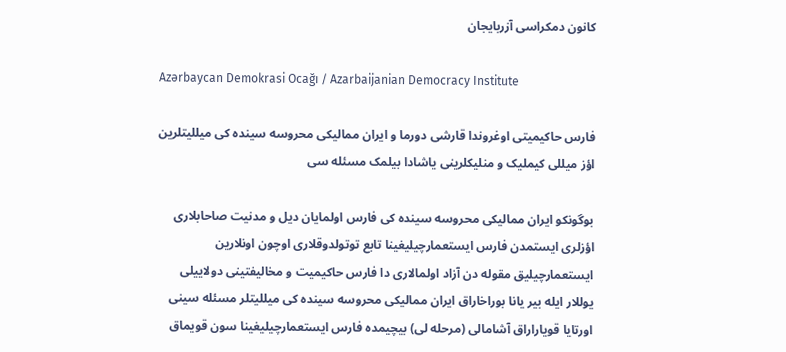کانون دمکراسی آزربايجان

Azərbaycan Demokrasi Ocağı / Azarbaijanian Democracy Institute

فارس حاکیمیتی اوغروندا قارشی دورما و ایران ممالیکی محروسه سینده کی میللیتلرین اؤز میللی کیملیک و منلیکلرینی یاشادا بیلمک مسئله سی

بوگونکو ایران ممالیکی محروسه سینده کی فارس اولمایان دیل و مدنیت صاحابلاری اؤزلری ایستمدن فارس ایستعمارچیلیغینا تابع توتولدوقلاری اوچون اونلارین ایستعمارچیلیق مقوله دن آزاد اولمالاری دا فارس حاکیمیت و مخالیفتینی دولاییلی یوللار ایله بیر یانا بوراخاراق ایران ممالیکی محروسه سینده کی میللیتلر مسئله سینی اورتایا قویاراراق آشامالی (مرحله لی) بیچیمده فارس ایستعمارچیلیغینا سون قویماق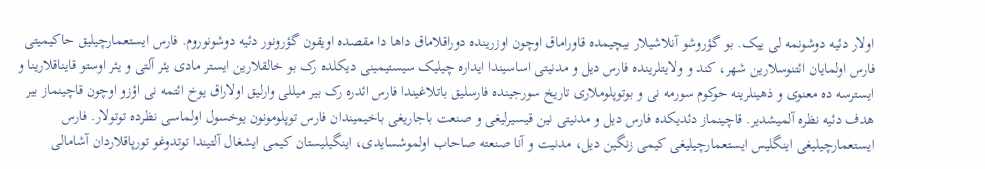اولار دئیه دوشونمه لی ییک. بو گؤروشو آنلاشیلار بیچیمده قاوراماق اوچون اوزرینده دوراقلاماق داها دا مقصده اویقون گؤرونور دئیه دوشونوروم. فارس ایستعمارچیلیق حاکیمیتی فارس اولمایان ائتنوسلارین شهر، کند و ولایتلرینده فارس دیل و مدنیتی اساسیندا ایداره چیلیک سیستیمینی دیکلده رک بو خالقلارین ایستر مادی یئر آلتی و یئر اوستو قایناقلارینا و ایسترسه ده معنوی و ذهینلرینه حوکوم سورمه نی و بوتوپلوملاری تاریخ سورجینده فارسلیق باتلاغیندا فارس ائدره رک بیر میللی وارلیق اولاراق یوخ ائتمه نی اؤزو اوچون قاچینماز بیر هدف دئیه نظره آلمیشدیر. قاچینماز دئدیکده فارس دیل و مدنیتی نین قیسیرلیغی و صنعت باجاریغی باخیمیندان فارس توپلومونون یوخسول اولماسی نظرده توتولار. فارس ایستعمارچیلیغی اینگلیس ایستعمارچیلیغی کیمی زنگین دیل، مدنیت و آنا صنعته صاحاب اولموشسایدی، اینگیلیستان کیمی ایشغال آلتیندا توتدوغو تورپاقلاردان آشامالی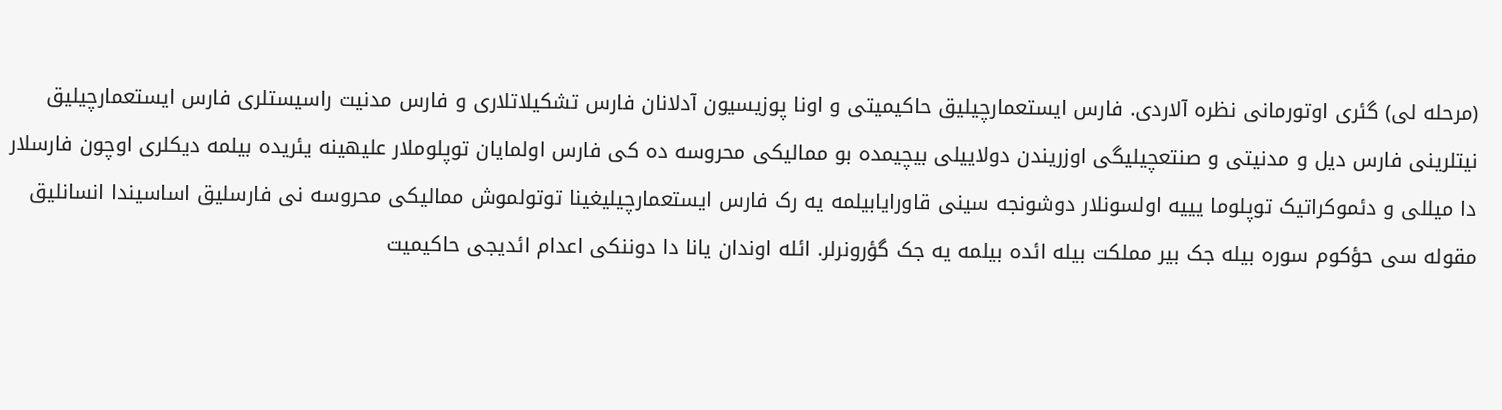(مرحله لی) گئری اوتورمانی نظره آلاردی. فارس ایستعمارچیلیق حاکیمیتی و اونا پوزیسیون آدلانان فارس تشکیلاتلاری و فارس مدنیت راسیستلری فارس ایستعمارچیلیق نیتلرینی فارس دیل و مدنیتی و صنتعچیلیگی اوزریندن دولاییلی بیچیمده بو ممالیکی محروسه ده کی فارس اولمایان توپلوملار علیهینه یئریده بیلمه دیکلری اوچون فارسلار دا میللی و دئموکراتیک توپلوما یییه اولسونلار دوشونجه سینی قاورایابیلمه یه رک فارس ایستعمارچیلیغینا توتولموش ممالیکی محروسه نی فارسلیق اساسیندا انسانلیق مقوله سی حؤکوم سوره بیله جک بیر مملکت بیله ائده بیلمه یه جک گؤرونرلر. ائله اوندان یانا دا دوننکی اعدام ائدیجی حاکیمیت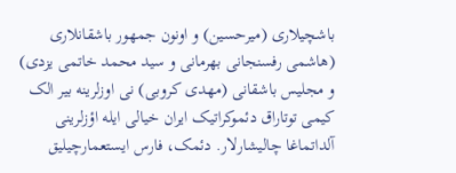باشچیلاری (میرحسین) و اونون جمهور باشقانلاری (هاشمی رفسنجانی بهرمانی و سید محمد خاتمی یزدی) و مجلیس باشقانی (مهدی کروبی) نی اوزلرینه بیر الک کیمی توتاراق دئموکراتیک ایران خیالی ایله اؤزلرینی آلداتماغا چالیشارلار. دئمک، فارس ایستعمارچیلیق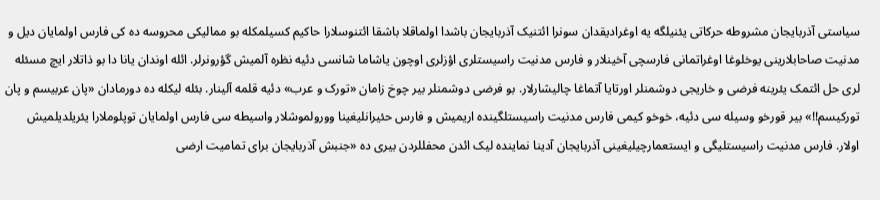سیاستی آذربایجان مشروطه حرکاتی یئنیلگه یه اوغرادیقدان سونرا ائتنیک آذربایجان باشدا اولماقلا باشقا ائتنوسلارا حاکیم کسیلمکله بو ممالیکی محروسه ده کی فارس اولمایان دیل و مدنیت صاحابلارینی یوخلوغا اوغراتمانی فارسچی آخینلار و فارس مدنیت راسیستلری اؤزلری اوچون یاشاما شانسی دئیه نظره آلمیش گؤرونرلر. ائله اوندان یانا دا بو ذاتلار ایچ مسئله لری حل ائتمک یئرینه فرضی و خاریجی دوشمنلر اورتایا آتماغا چالیشارلار. بو فرضی دوشمنلر بیر چوخ زامان «تورک و عرب» دئیه قلمه آلینار. بئله لیکله ده دورمادان «پان عربیسم و پان تورکیسم!!» بیر قورخو وسیله سی دئیه، خوخو کیمی فارس مدنیت راسیستلگینده اریمیش و فارس حئیرانلیغینا وورولموشلار واسیطه سی فارس اولمایان توپلوملارا یئریلدیلمیش اولار. فارس مدنیت راسیستلیگی و ایستعمارچیلیغینی آذربایجان آدینا نماینده لیک ائدن محفللردن بیری ده «جنبش آذربایجان برای تمامیت ارضی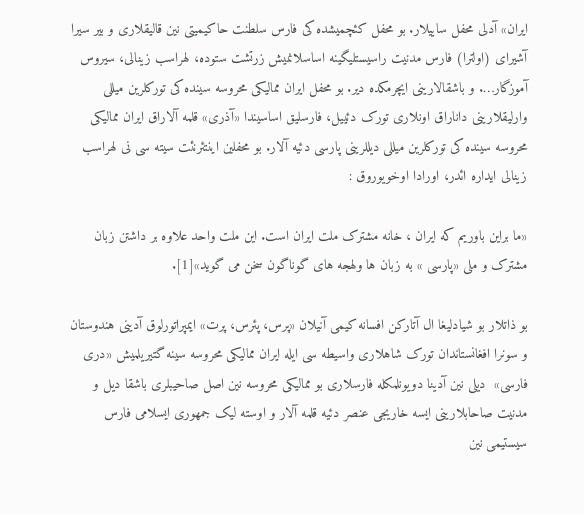ایران» آدلی محفل ساییلار. بو محفل کئچمیشده کی فارس سلطنت حاکیمیتی نین قالیقلاری و بیر سیرا آشیرای (اولترا) فارس مدنیت راسیستلیگینه اساسلانمیش زرتشت ستوده، لهراسب زینالی، سیروس آموزگار…. و باشقالارینی ایچرمکده دیر. بو محفل ایران ممالیکی محروسه سینده کی تورکلرین میللی وارلیقلارینی داناراق اونلاری تورک دئییل، فارسلیق اساسیندا «آذری» قلمه آلاراق ایران ممالیکی محروسه سینده کی تورکلرین میللی دیللرینی پارسی دئیه آلار. بو محفلین اینتئرنئت سیته سی نی لهراسب زینالی ایداره ائدر، اورادا اوخویوروق :

«ما براین باوریم که ایران ، خانه مشترک ملت ایران است. این ملت واحد علاوه بر داشتن زبان مشترک و ملی «پارسی » به زبان ها ولهجه های گوناگون سخن می گوید»[1].

بو ذاتلار بو شیادلیغا ال آتارکن افسانه کیمی آنیلان «پرس، پئرس، پرت» ایمپراتورلوق آدینی هندوستان و سونرا افغانستاندان تورک شاهلاری واسیطه سی ایله ایران ممالیکی محروسه سینه گتیریلمیش «دری فارسی»  دیلی نین آدینا دویونلمکله فارسلاری بو ممالیکی محروسه نین اصل صاحیبلری باشقا دیل و مدنیت صاحابلارینی ایسه خاریجی عنصر دئیه قلمه آلار و اوسته لیک جمهوری ایسلامی فارس سیستیمی نین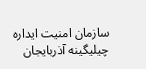سازمان امنیت ایداره چیلیگینه آذربایجان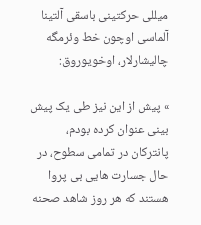میللی حرکتینی باسقی آلتینا آلماسی اوچون خط وئرمگه چالیشارلار، اوخویوروق:

» پیش از این نیز طی یک پیش بینی عنوان کرده بودم، پانترکان در تمامی سطوح، در حال جسارت هایی بی پروا هستند که هر روز شاهد صحنه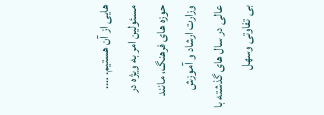هایی از آن هستیم. …. مسئولین امر به ویژه در حوزه های فرهنگ، مانند وزارت ارشاد و آموزش عالی در سال های گذشته با بی تفاوتی وسهل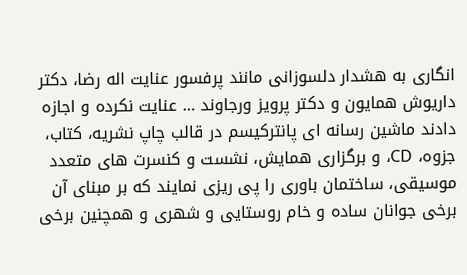انگاری به هشدار دلسوزانی مانند پرفسور عنایت اله رضا، دکتر داریوش همایون و دکتر پرویز ورجاوند … عنایت نکرده و اجازه دادند ماشین رسانه ای پانترکیسم در قالب چاپ نشریه، کتاب، جزوه، CD، و برگزاری همایش، نشست و کنسرت های متعدد موسیقی، ساختمان باوری را پی ریزی نمایند که بر مبنای آن برخی جوانان ساده و خام روستایی و شهری و همچنین برخی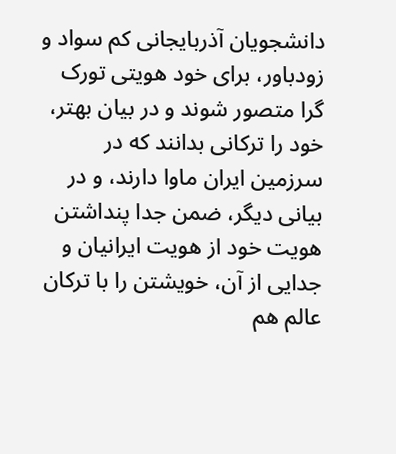دانشجویان آذربایجانی کم سواد و زودباور، برای خود هویتی تورک گرا متصور شوند و در بیان بهتر، خود را ترکانی بدانند که در سرزمین ایران ماوا دارند، و در بیانی دیگر، ضمن جدا پنداشتن هویت خود از هویت ایرانیان و جدایی از آن، خویشتن را با ترکان عالم هم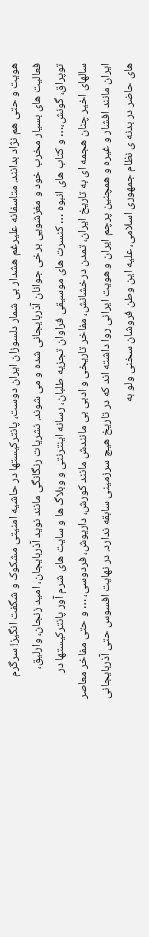هویت و حتی هم نژاد بدانند. متاسفانه علیرغم هشدار بی شمار دلسوزان ایران دوست، پانترکیستها در حاشیه امنیتی مشکوک و شگفت انگیز! سرگرم فعالیت های بسیار مخرب خود و مغزشویی برخی جوانان آذربایجانی شده و می شوند. نشریات رنگانگی مانند نوید آذربایجان، امید زنجان، وارلیق، توپراق، گونش،… و کتاب های انبوه … کنسرت های موسیقی فراوان تجزیه طلبان، رسانه اینترنتی و وبلاگ ها و سایت های شرم آور پانترکیستها در سالهای اخیر چنان هجمه ای به تاریخ ایران، تمدن درخشانش، مفاخر تاریخی و ادبی بی مانندش مانند کورش، داریوش، فردوسی، … و حتی مفاخر معاصر ایران مانند افشار و غیره و همچنین پرچم ایران و هویت ایرانی روا داشته اند که در تاریخ هیچ سرزمینی سابقه ندارد. در نهایت افسوس حتی آذربایجانی های حاضر در بدنه ی نظام جمهوری اسلامی، علیه این وطن فروشان سخنی ولو به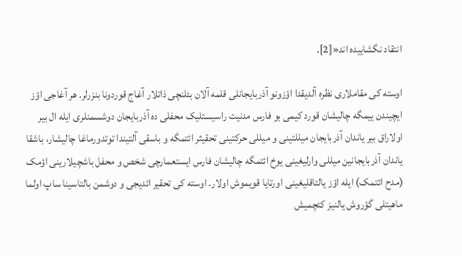انتقاد نگشاییده اند«[2].

اوسته کی مقاملاری نظره آلدیقدا اؤزونو آذربایجانلی قلمه آلان بئلنچی ذاتلار آغاج قوردونا بنزرلر. هر آغاجی اؤز ایچیندن ییمگه چالیشان قورد کیمی بو فارس مدنیت راسیستلیک محفلی ده آذربایجان دوشسمنلری ایله ال بیر اولاراق بیر یاندان آذربایجان میللتینی و میللی حرکتینی تحقیثر ائتمگه و باسقی آلتیندا توتدورماغا چالیشار، باشقا یاندان آذربایجانین میللی وارلیغینی یوخ ائتمگه چالیشان فارس ایستعمارچی شخص و محفل باشچیلارینی اؤمک (مدح ائتمک) ایله اؤز یالتاقلیغینی اورتایا قویموش اولار. اوسته کی تحقیر ائدیجی و دوشمن بالتاسینا ساپ اولما ماهیتلی گؤروش یالنیز کئچمیش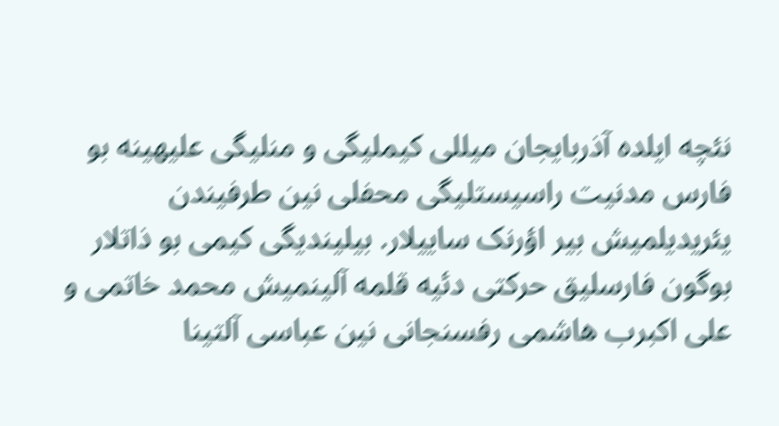نئچه ایلده آذربایجان میللی کیملیگی و منلیگی علیهینه بو فارس مدنیت راسیستلیگی محفلی نین طرفیندن یئریدیلمیش بیر اؤرنک ساییلار. بیلیندیگی کیمی بو ذاتلار بوگون فارسلیق حرکتی دئیه قلمه آلینمیش محمد خاتمی و علی اکبرب هاشمی رفسنجانی نین عباسی آلتینا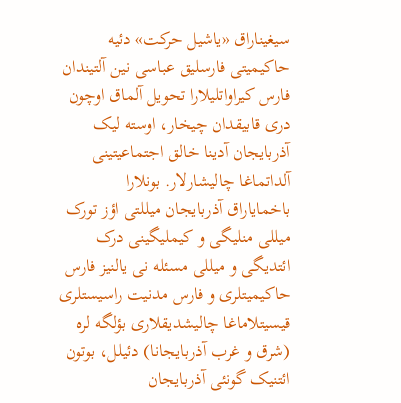سیغیناراق «یاشیل حرکت» دئیه حاکیمیتی فارسلیق عباسی نین آلتیندان فارس کیراواتلیلارا تحویل آلماق اوچون دری قابیقدان چیخار، اوسته لیک آذربایجان آدینا خالق اجتماعیتینی آلداتماغا چالیشارلار. بونلارا باخمایاراق آذربایجان میللتی اؤز تورک میللی منلیگی و کیملیگینی درک ائتدیگی و میللی مسئله نی یالنیز فارس حاکیمیتلری و فارس مدنیت راسیستلری قیسیتلاماغا چالیشدیقلاری بؤلگه لره (شرق و غرب آذربایجانا) دئیلل، بوتون ائتنیک گونئی آذربایجان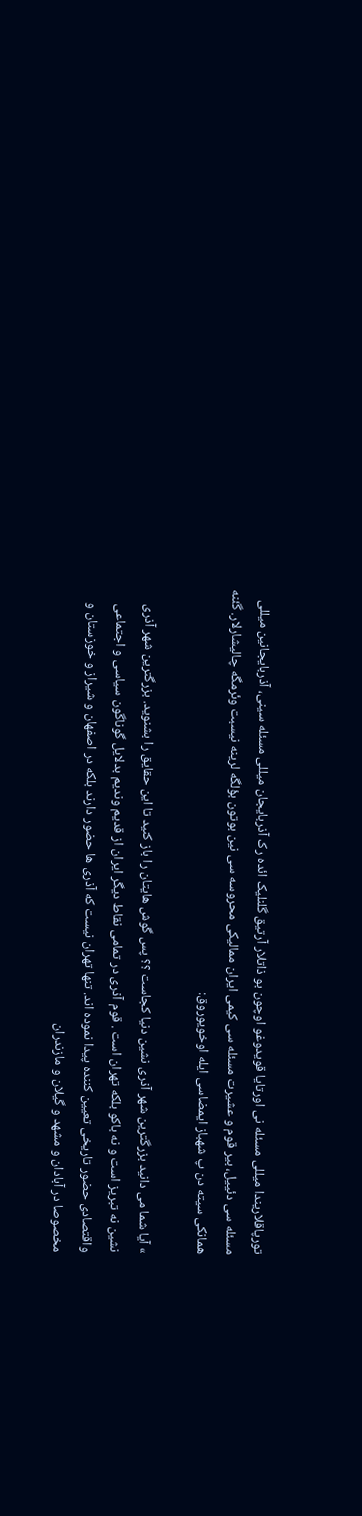تورپاقلاریندا میللی مسئله نی اورتایا قویدوغو اوچون بو ذاتلار آرتیق گلنلیک ائده رک آذربایجان میللی مسئله سینی، آذربایجانین میللی مسئله سی دئییل، بیر قوم و عشیرت مسئله سی کیمی ایران ممالیکی محروسه سی نین بوتون بؤلگه لرینه نیسبت وئرمگه چالیشارلار. گئنه همانکی سیته دن پ شهباز ایمضاسی ایله اوخویوروق:

» آیا شما می دانید بزرگترین شهر آذری نشین دنیا کجاست ؟؟ پس گوش هایتان را باز کنید تا این حقایق را بشنوید. بزرگترین شهر آذری نشین نه تبریز است و نه باکو بلکه تهران است . قوم آذری در تمامی نقاط دیگر ایران از قدیم وندیم بدلایل گوناگون سیاسی و اجتماعی واقتصادی حضور تاریخی تعیین کننده پیدا نموده اند. تنها تهران نیست که آذری ها حضور دارند بلکه در اصفهان و شیراز و خوزستان و مخصوصا در آبادان و مشهد و گیلان و مازندران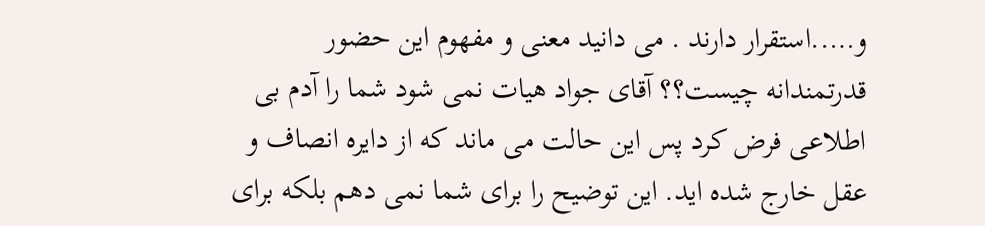و…..استقرار دارند . می دانید معنی و مفهوم این حضور قدرتمندانه چیست؟؟ آقای جواد هیات نمی شود شما را آدم بی اطلاعی فرض کرد پس این حالت می ماند که از دایره انصاف و عقل خارج شده اید. این توضیح را برای شما نمی دهم بلکه برای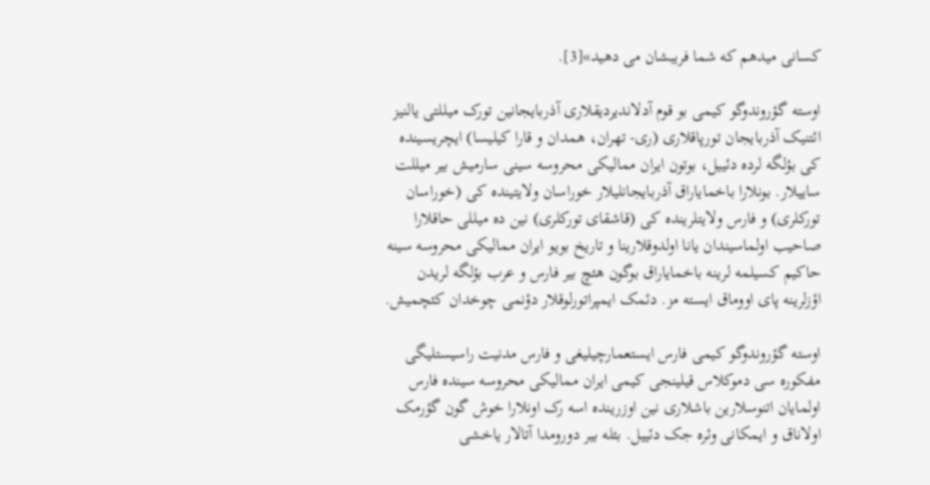کسانی میدهم که شما فریبشان می دهید»[3].

اوسته گؤروندوگو کیمی بو قوم آدلاندیردیقلاری آذربایجانین تورک میللتی یالنیز ائتنیک آذربایجان تورپاقلاری (ری- تهران، همدان و قارا کیلیسا) ایچریسینده کی بؤلگه لرده دئییل، بوتون ایران ممالیکی محروسه سینی سارمیش بیر میللت ساییلار. بونلارا باخمایاراق آذربایجانلیلار خوراسان ولایتینده کی (خوراسان تورکلری) و فارس ولایتلرینده کی (قاشقای تورکلری) نین ده میللی حاقلارا صاحیب اولماسیندان یانا اولدوقلارینا و تاریخ بویو ایران ممالیکی محروسه سینه حاکیم کسیلمه لرینه باخمایاراق بوگون هئچ بیر فارس و عرب بؤلگه لریدن اؤزلرینه پای اووماق ایسته مز. دئمک ایمپراتورلوقلار دؤنمی چوخدان کئچمیش.

اوسته گؤروندوگو کیمی فارس ایستعمارچیلیغی و فارس مدنیت راسیستلیگی مفکوره سی دموکلاس قیلینجی کیمی ایران ممالیکی محروسه سینده فارس اولمایان اتنوسلارین باشلاری نین اوزرینده اسه رک اونلارا خوش گون گؤرمک اولاناق و ایمکانی وئره جک دئییل. بئله بیر دورومدا آتالار یاخشی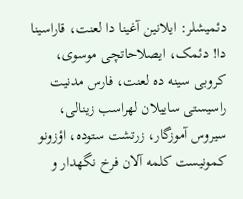دئمیشلر: ایلانین آغینا دا لعنت، قاراسینا دا! دئمک، ایصلاحاتچی موسوی، کروبی سینه ده لعنت، فارس مدنیت راسیستی ساییلان لهراسب زینالی، سیروس آموزگار، زرتشت ستوده، اؤزونو کمونیست کلمه آلان فرخ نگهدار و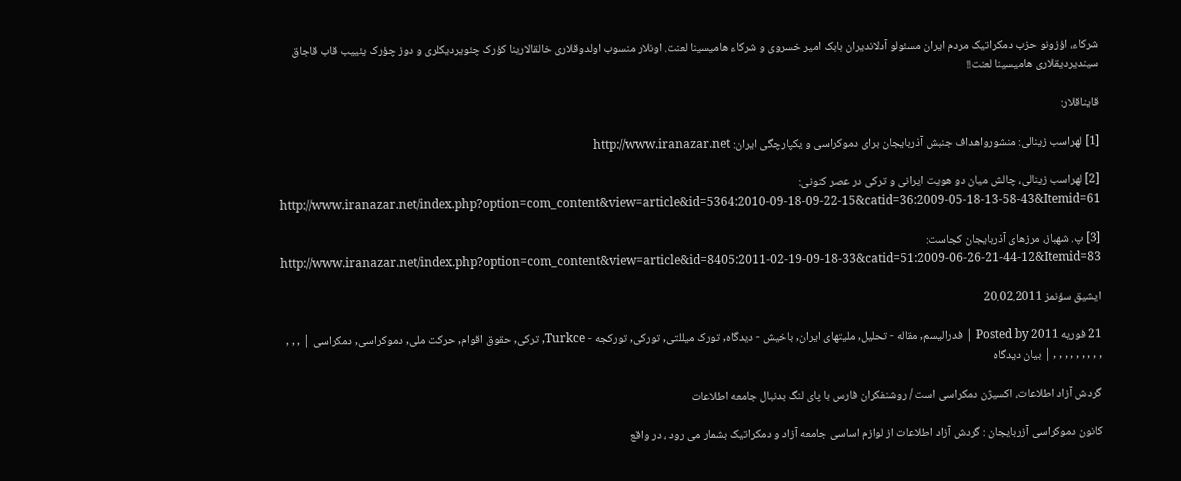شرکاء، اؤزونو حزب دمکراتیک مردم ایران مسئولو آدلاندیران بابک امیر خسروی و شرکاء هامیسینا لعنت. اونلار منسوب اولدوقلاری خالقالارینا کؤرک چئویردیکلری و دوز چؤرک یئییب قاب قاجاق سیندیردیقلاری هامیسینا لعنت!!

قایناقلار:

[1] لهراسب زینالی: منشورواهداف جنبش آذربایجان برای دموکراسی و یکپارچگی ایران: http://www.iranazar.net

[2] لهراسب زینالی، چالش میان دو هویت ایرانی و ترکی در عصر کنونی: http://www.iranazar.net/index.php?option=com_content&view=article&id=5364:2010-09-18-09-22-15&catid=36:2009-05-18-13-58-43&Itemid=61

[3] پ. شهباز، مرزهای آذربایجان کجاست: http://www.iranazar.net/index.php?option=com_content&view=article&id=8405:2011-02-19-09-18-33&catid=51:2009-06-26-21-44-12&Itemid=83

ایشیق سؤنمز 20.02.2011

21 فوریه 2011 Posted by | فدرالیسم, مقاله - تحلیل, ملیتهای ایران, باخیش - دیدگاه, تورک میللتی, تورکی, تورکجه - Turkce, ترکی, حقوق اقوام, حرکت ملی, دموکراسی, دمکراسی | , , , , , , , , , , , , | بیان دیدگاه

گردش آزاد اطلاعات، اکسیژن دمکراسی است / روشنفکران فارس با پای لنگ بدنبال جامعه اطلاعات

کانون دموکراسی آزربایجان : گردش آزاد اطلاعات از لوازم اساسی جامعه آزاد و دمکراتیک بشمار می رود ، در واقع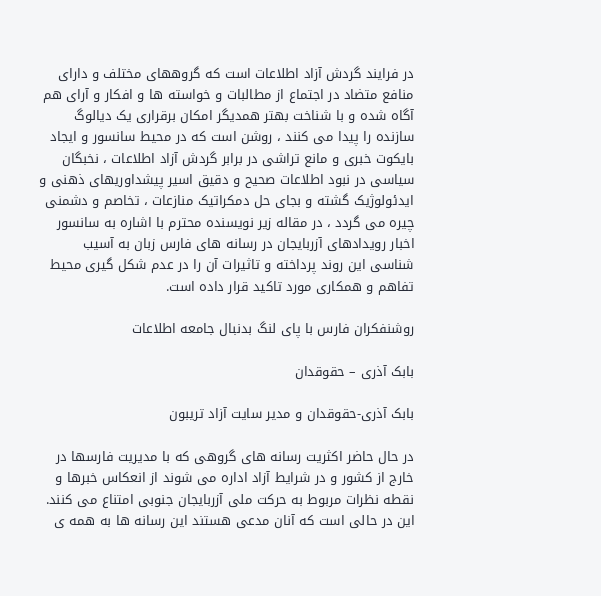در فرایند گردش آزاد اطلاعات است که گروههای مختلف و دارای منافع متضاد در اجتماع از مطالبات و خواسته ها و افکار و آرای هم آگاه شده و با شناخت بهتر همدیگر امکان برقراری یک دیالوگ سازنده را پیدا می کنند ، روشن است که در محیط سانسور و ایجاد بایکوت خبری و مانع تراشی در برابر گردش آزاد اطلاعات ، نخبگان سیاسی در نبود اطلاعات صحیح و دقیق اسیر پیشداوریهای ذهنی و ایدئولوژیک گشته و بجای حل دمکراتیک منازعات ، تخاصم و دشمنی چیره می گردد ، در مقاله زیر نویسنده محترم با اشاره به سانسور اخبار رویدادهای آزربایجان در رسانه های فارس زبان به آسیب شناسی این روند پرداخته و تاثیرات آن را در عدم شکل گیری محیط تفاهم و همکاری مورد تاکید قرار داده است.

روشنفکران فارس با پای لنگ بدنبال جامعه اطلاعات

بابک آذری – حقوقدان

بابک آذری-حقوقدان و مدیر سایت آزاد تریبون

در حال حاضر اکثریت رسانه های گروهی که با مدیریت فارسها در خارج از کشور و در شرایط آزاد اداره می شوند از انعکاس خبرها و نقطه نظرات مربوط به حرکت ملی آزربایجان جنوبی امتناع می کنند. این در حالی است که آنان مدعی هستند این رسانه ها به همه ی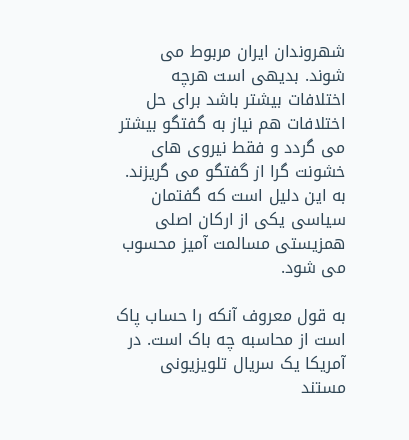شهروندان ایران مربوط می شوند. بدیهی است هرچه اختلافات بیشتر باشد برای حل اختلافات هم نیاز به گفتگو بیشتر می گردد و فقط نیروی های خشونت گرا از گفتگو می گریزند. به این دلیل است که گفتمان سیاسی یکی از ارکان اصلی همزیستی مسالمت آمیز محسوب می شود.

به قول معروف آنکه را حساب پاک است از محاسبه چه باک است. در آمریکا یک سریال تلویزیونی مستند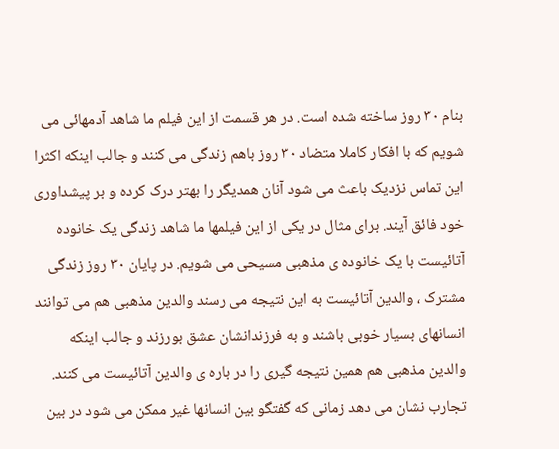بنام ٣٠ روز ساخته شده است. در هر قسمت از این فیلم ما شاهد آدمهائی می شویم که با افکار کاملا متضاد ٣٠ روز باهم زندگی می کنند و جالب اینکه اکثرا این تماس نزدیک باعث می شود آنان همدیگر را بهتر درک کرده و بر پیشداوری خود فائق آیند. برای مثال در یکی از این فیلمها ما شاهد زندگی یک خانوده آتائیست با یک خانوده ی مذهبی مسیحی می شویم. در پایان ٣٠ روز زندگی مشترک ، والدین آتائیست به این نتیجه می رسند والدین مذهبی هم می توانند انسانهای بسیار خوبی باشند و به فرزندانشان عشق بورزند و جالب اینکه والدین مذهبی هم همین نتیجه گیری را در باره ی والدین آتائیست می کنند. تجارب نشان می دهد زمانی که گفتگو بین انسانها غیر ممکن می شود در بین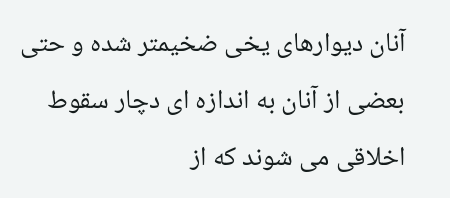آنان دیوارهای یخی ضخیمتر شده و حتی بعضی از آنان به اندازه ای دچار سقوط اخلاقی می شوند که از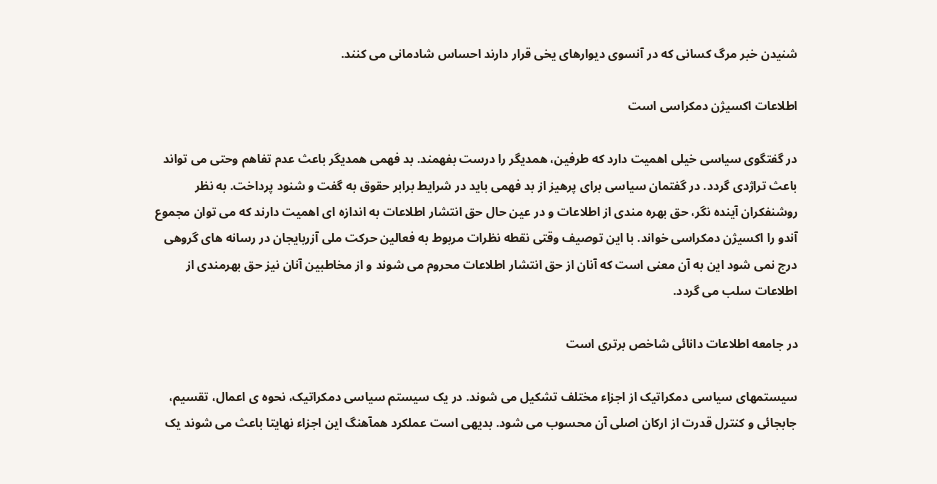شنیدن خبر مرگ کسانی که در آنسوی دیوارهای یخی قرار دارند احساس شادمانی می کنند.

اطلاعات اکسیژن دمکراسی است

در گفتگوی سیاسی خیلی اهمیت دارد که طرفین، همدیگر را درست بفهمند. بد فهمی همدیگر باعث عدم تفاهم وحتی می تواند باعث تراژدی گردد. در گفتمان سیاسی برای پرهیز از بد فهمی باید در شرایط برابر حقوق به گفت و شنود پرداخت. به نظر روشنفکران آینده نگر، حق بهره مندی از اطلاعات و در عین حال حق انتشار اطلاعات به اندازه ای اهمیت دارند که می توان مجموع آندو را اکسیژن دمکراسی خواند. با این توصیف وقتی نقطه نظرات مربوط به فعالین حرکت ملی آزربایجان در رسانه های گروهی درج نمی شود این به آن معنی است که آنان از حق انتشار اطلاعات محروم می شوند و از مخاطبین آنان نیز حق بهرمندی از اطلاعات سلب می گردد.

در جامعه اطلاعات دانائی شاخص برتری است

سیستمهای سیاسی دمکراتیک از اجزاء مختلف تشکیل می شوند. در یک سیستم سیاسی دمکراتیک، نحوه ی اعمال، تقسیم، جابجائی و کنترل قدرت از ارکان اصلی آن محسوب می شود. بدیهی است عملکرد همآهنگ این اجزاء نهایتا باعث می شوند یک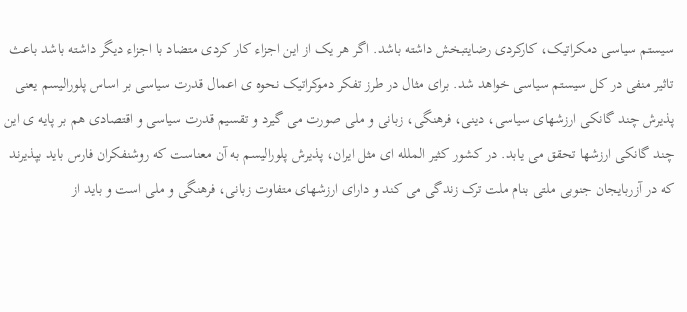سیستم سیاسی دمکراتیک، کارکردی رضایتبخش داشته باشد. اگر هر یک از این اجزاء کار کردی متضاد با اجزاء دیگر داشته باشد باعث تاثیر منفی در کل سیستم سیاسی خواهد شد. برای مثال در طرز تفکر دموکراتیک نحوه ی اعمال قدرت سیاسی بر اساس پلورالیسم یعنی پذیرش چند گانکی ارزشهای سیاسی، دینی، فرهنگی، زبانی و ملی صورت می گیرد و تقسیم قدرت سیاسی و اقتصادی هم بر پایه ی این چند گانکی ارزشها تحقق می یابد. در کشور کثیر الملله ای مثل ایران، پذیرش پلورالیسم به آن معناست که روشنفکران فارس باید بپذیرند که در آزربایجان جنوبی ملتی بنام ملت ترک زندگی می کند و دارای ارزشهای متفاوت زبانی، فرهنگی و ملی است و باید از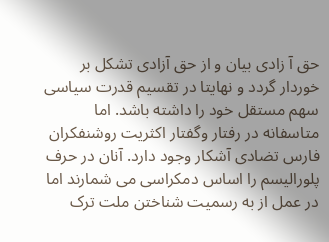حق آ زادی بیان و از حق آزادی تشکل بر خوردار گردد و نهایتا در تقسیم قدرت سیاسی سهم مستقل خود را داشته باشد. اما متاسفانه در رفتار وگفتار اکثریت روشنفکران فارس تضادی آشکار وجود دارد. آنان در حرف پلورالیسم را اساس دمکراسی می شمارند اما در عمل از به رسمیت شناختن ملت ترک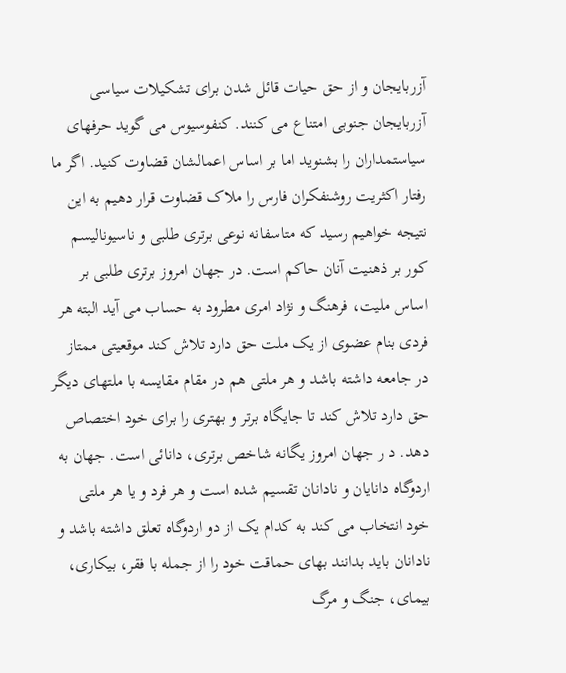آزربایجان و از حق حیات قائل شدن برای تشکیلات سیاسی آزربایجان جنوبی امتناع می کنند. کنفوسیوس می گوید حرفهای سیاستمداران را بشنوید اما بر اساس اعمالشان قضاوت کنید. اگر ما رفتار اکثریت روشنفکران فارس را ملاک قضاوت قرار دهیم به این نتیجه خواهیم رسید که متاسفانه نوعی برتری طلبی و ناسیونالیسم کور بر ذهنیت آنان حاکم است. در جهان امروز برتری طلبی بر اساس ملیت، فرهنگ و نژاد امری مطرود به حساب می آید البته هر فردی بنام عضوی از یک ملت حق دارد تلاش کند موقعیتی ممتاز در جامعه داشته باشد و هر ملتی هم در مقام مقایسه با ملتهای دیگر حق دارد تلاش کند تا جایگاه برتر و بهتری را برای خود اختصاص دهد. د ر جهان امروز یگانه شاخص برتری، دانائی است. جهان به اردوگاه دانایان و نادانان تقسیم شده است و هر فرد و یا هر ملتی خود انتخاب می کند به کدام یک از دو اردوگاه تعلق داشته باشد و نادانان باید بدانند بهای حماقت خود را از جمله با فقر، بیکاری، بیمای، جنگ و مرگ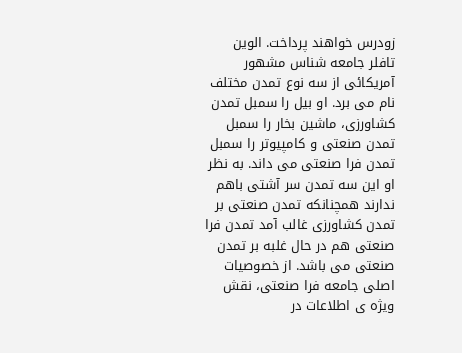زودرس خواهند پرداخت. الوین تافلر جامعه شناس مشهور آمریکائی از سه نوع تمدن مختلف نام می برد. او بیل را سمبل تمدن کشاورزی، ماشین بخار را سمبل تمدن صنعتی و کامپیوتر را سمبل تمدن فرا صنعتی می داند. به نظر او این سه تمدن سر آشتی باهم ندارند همچنانکه تمدن صنعتی بر تمدن کشاورزی غالب آمد تمدن فرا صنعتی هم در حال غلبه بر تمدن صنعتی می باشد. از خصوصیات اصلی جامعه فرا صنعتی، نقش ویژه ی اطلاعات در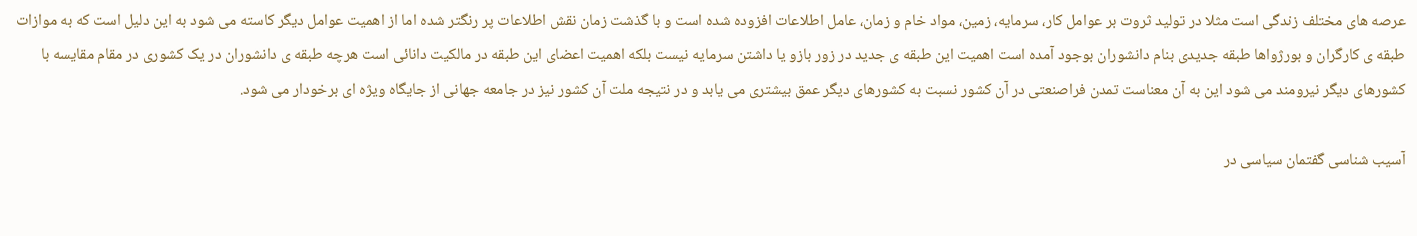عرصه های مختلف زندگی است مثلا در تولید ثروت بر عوامل کار، سرمایه، زمین، مواد خام و زمان، عامل اطلاعات افزوده شده است و با گذشت زمان نقش اطلاعات پر رنگتر شده اما از اهمیت عوامل دیگر کاسته می شود به این دلیل است که به موازات طبقه ی کارگران و بورژواها طبقه جدیدی بنام دانشوران بوجود آمده است اهمیت این طبقه ی جدید در زور بازو یا داشتن سرمایه نیست بلکه اهمیت اعضای این طبقه در مالکیت دانائی است هرچه طبقه ی دانشوران در یک کشوری در مقام مقایسه با کشورهای دیگر نیرومند می شود این به آن معناست تمدن فراصنعتی در آن کشور نسبت به کشورهای دیگر عمق بیشتری می یابد و در نتیجه ملت آن کشور نیز در جامعه جهانی از جایگاه ویژه ای برخودار می شود.

آسیب شناسی گفتمان سیاسی در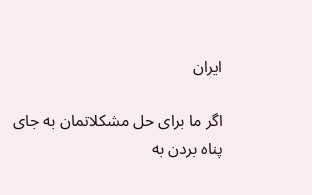ایران

اگر ما برای حل مشکلاتمان به جای پناه بردن به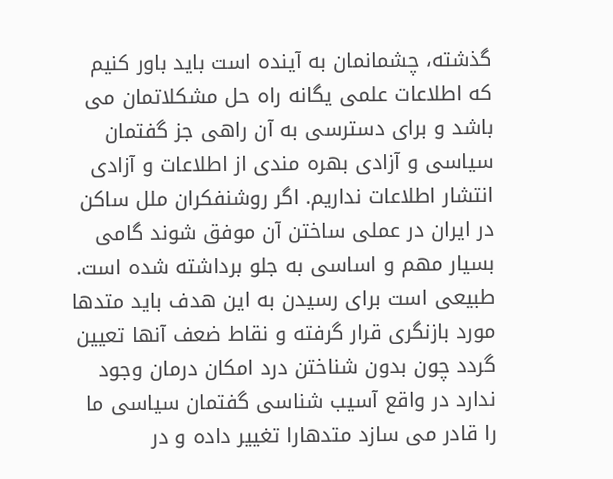گذشته، چشمانمان به آینده است باید باور کنیم که اطلاعات علمی یگانه راه حل مشکلاتمان می باشد و برای دسترسی به آن راهی جز گفتمان سیاسی و آزادی بهره مندی از اطلاعات و آزادی انتشار اطلاعات نداریم. اگر روشنفکران ملل ساکن در ایران در عملی ساختن آن موفق شوند گامی بسیار مهم و اساسی به جلو برداشته شده است. طبیعی است برای رسیدن به این هدف باید متدها مورد بازنگری قرار گرفته و نقاط ضعف آنها تعیین گردد چون بدون شناختن درد امکان درمان وجود ندارد در واقع آسیب شناسی گفتمان سیاسی ما را قادر می سازد متدهارا تغییر داده و در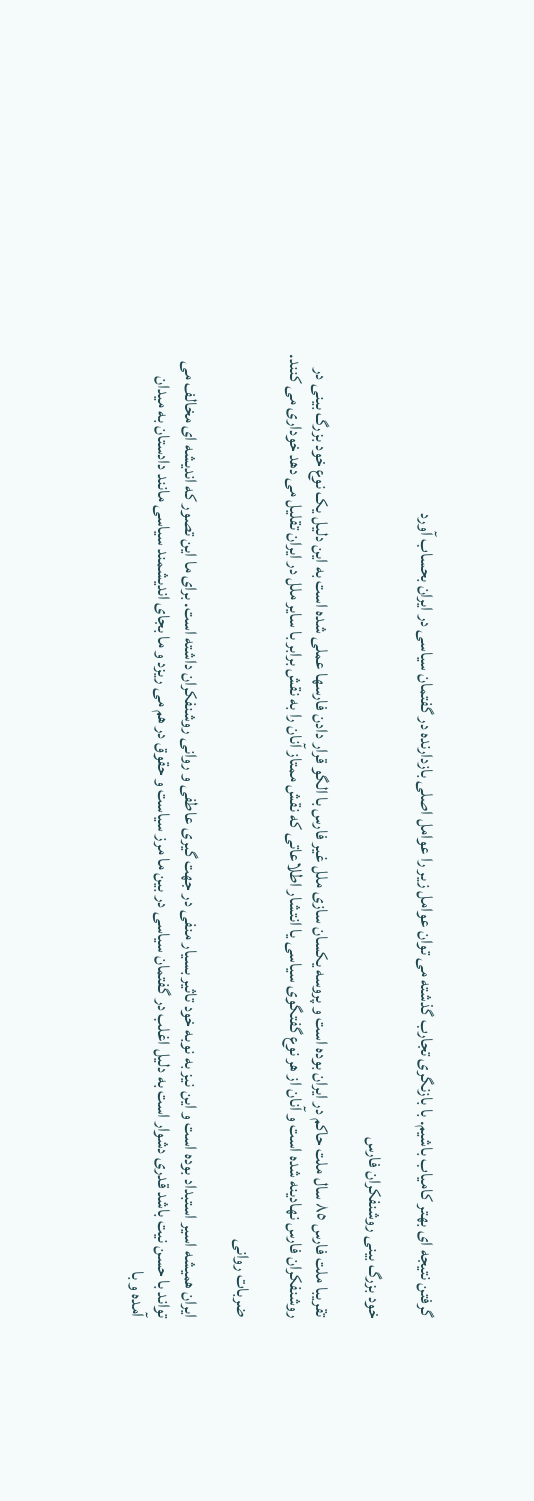گرفتن نتیجه ای بهتر کامیاب باشیم. با بازنگری تجارب گذشته می توان عوامل زیر را عوامل اصلی بازدارنده در گفتمان سیاسی در ایران بحساب آورد

خود بزرگ بینی روشنفکران فارس

تقریبا ملت فارس ٨٥ سال ملت حاکم در ایران بوده است و پروسه یکسان سازی ملل غیر فارس با الگو قرار دادن فارسها عملی شده است به این دلیل یک نوع خود بزرگ بینی در روشنفکران فارس نهادینه شده است و آنان از هر نوع گفتگوی سیاسی یا انتشار اطلاعاتی که نقش ممتاز آنان را به نقش برابر با سایر ملل در ایران تقلیل می دهد خوداری می کنند.

ضربات روانی

ایران همیشه اسیر استبداد بوده است و این نیز به نوبه خود تاثیر بسیار منفی در جهت گیری عاطفی و روانی روشنفکران داشته است. برای ما این تصور که اندیشه ای مخالف می تواند با حسن نیت باشد قدری دشوار است به دلیل اغلب در گفتمان سیاسی در بین ما مرز سیاست و حقوق در هم می ریزد و ما بجای اندیشمند سیاسی مانند دادستان به میدان آمده و با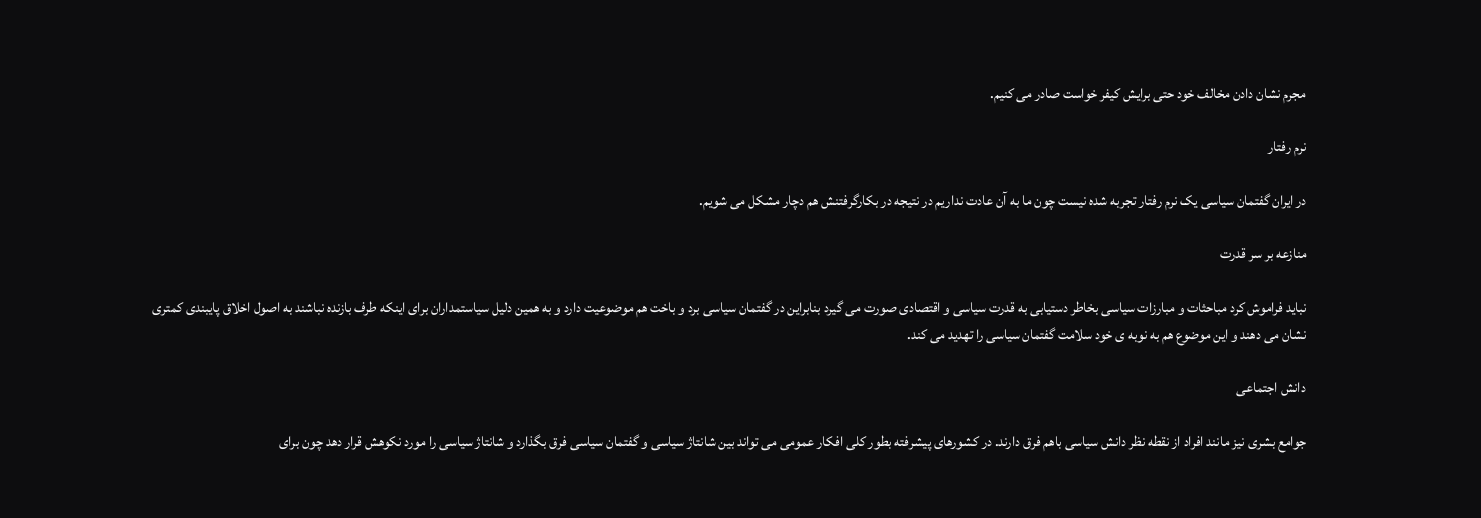مجرم نشان دادن مخالف خود حتی برایش کیفر خواست صادر می کنیم.

نرم رفتار

در ایران گفتمان سیاسی یک نرم رفتار تجربه شده نیست چون ما به آن عادت نداریم در نتیجه در بکارگرفتنش هم دچار مشکل می شویم.

منازعه بر سر قدرت

نباید فراموش کرد مباحثات و مبارزات سیاسی بخاطر دستیابی به قدرت سیاسی و اقتصادی صورت می گیرد بنابراین در گفتمان سیاسی برد و باخت هم موضوعیت دارد و به همین دلیل سیاستمداران برای اینکه طرف بازنده نباشند به اصول اخلاق پایبندی کمتری نشان می دهند و این موضوع هم به نوبه ی خود سلامت گفتمان سیاسی را تهدید می کند.

دانش اجتماعی

جوامع بشری نیز مانند افراد از نقطه نظر دانش سیاسی باهم فرق دارند. در کشورهای پیشرفته بطور کلی افکار عمومی می تواند بین شانتاژ سیاسی و گفتمان سیاسی فرق بگذارد و شانتاژ سیاسی را مورد نکوهش قرار دهد چون برای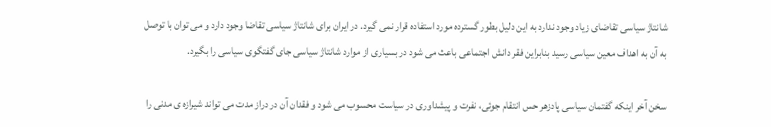شانتاژ سیاسی تقاضای زیاد وجود ندارد به این دلیل بطور گسترده مورد استفاده قرار نمی گیرد. در ایران برای شانتاژ سیاسی تقاضا وجود دارد و می توان با توصل به آن به اهداف معین سیاسی رسید بنابراین فقر دانش اجتماعی باعث می شود در بسیاری از موارد شانتاژ سیاسی جای گفتگوی سیاسی را بگیرد.

سخن آخر اینکه گفتمان سیاسی پادزهر حس انتقام جوئی، نفرت و پیشداوری در سیاست محسوب می شود و فقدان آن در دراز مدت می تواند شیرازه ی مدنی را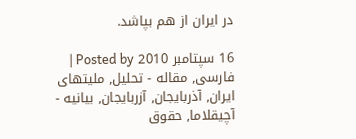در ایران از هم بپاشد.

16 سپتامبر 2010 Posted by | فارسی, مقاله - تحلیل, ملیتهای ایران, آذربایجان, آزربایجان, بیانیه - آچیقلاما, حقوق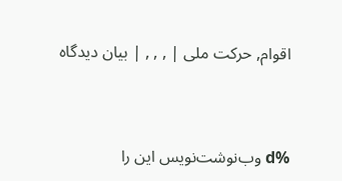اقوام, حرکت ملی | , , , | بیان دیدگاه



%d وب‌نوشت‌نویس این را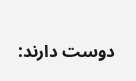دوست دارند: